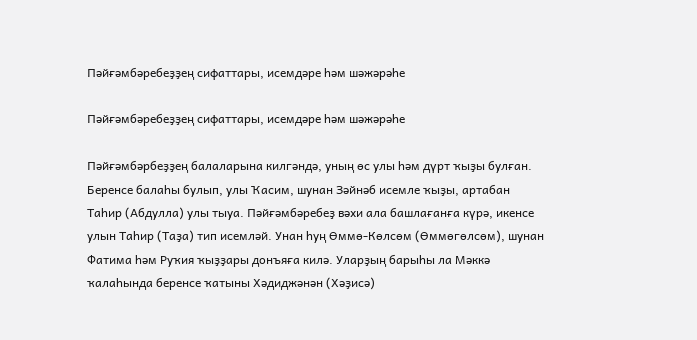Пәйғәмбәребеҙҙең сифаттары, исемдәре һәм шәжәрәһе

Пәйғәмбәребеҙҙең сифаттары, исемдәре һәм шәжәрәһе

Пәйғәмбәрбеҙҙең балаларына килгәндә, уның өс улы һәм дүрт ҡыҙы булған. Беренсе балаһы булып, улы Ҡасим, шунан Зәйнәб исемле ҡыҙы, артабан Таһир (Абдулла) улы тыуа. Пәйғәмбәребеҙ вәхи ала башлағанға күрә, икенсе улын Таһир (Таҙа) тип исемләй. Унан һуң Өммө-Көлсөм (Өммөгөлсөм), шунан Фатима һәм Руҡия ҡыҙҙары донъяға килә. Уларҙың барыһы ла Мәккә ҡалаһында беренсе ҡатыны Хәдиджәнән (Хәҙисә)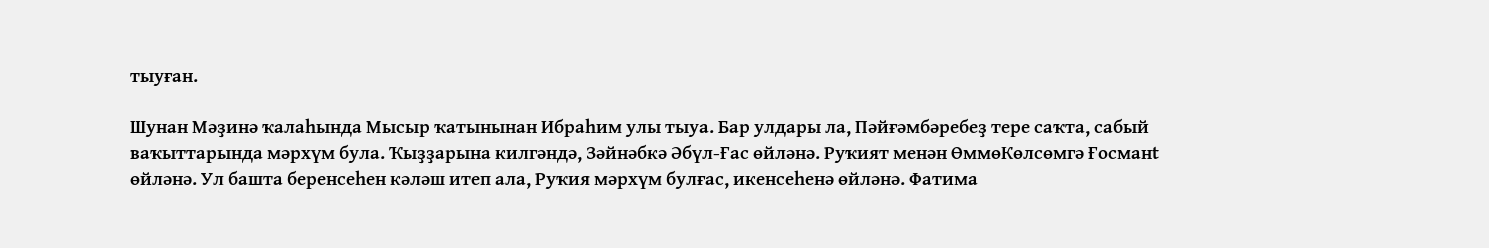тыуған.

Шунан Мәҙинә ҡалаһында Мысыр ҡатынынан Ибраһим улы тыуа. Бар улдары ла, Пәйғәмбәребеҙ тере саҡта, сабый ваҡыттарында мәрхүм була. Ҡыҙҙарына килгәндә, Зәйнәбкә Әбүл-Ғас өйләнә. Руҡият менән ӨммөКөлсөмгә Ғосманt өйләнә. Ул башта беренсеһен кәләш итеп ала, Руҡия мәрхүм булғас, икенсеһенә өйләнә. Фатима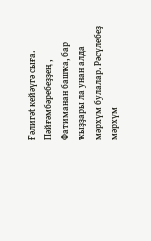Ғәлигәt кейәүгә сыға. Пәйғәмбәребеҙҙең , Фатиманан башҡа, бар ҡыҙҙары ла унан алда мәрхүм булалар. Рәсүлебеҙ мәрхүм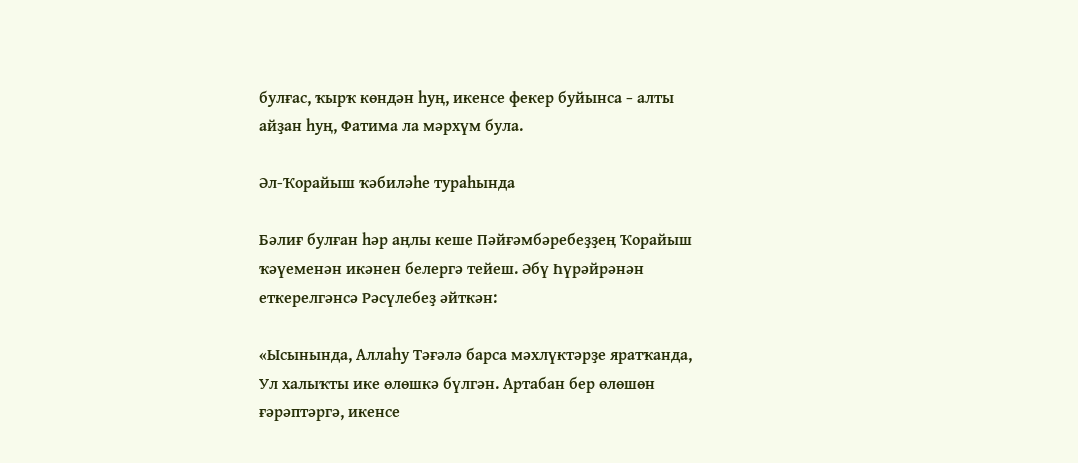булғас, ҡырҡ көндән һуң, икенсе фекер буйынса − алты айҙан һуң, Фатима ла мәрхүм була.

Әл-Ҡорайыш ҡәбиләһе тураһында

Бәлиғ булған һәр аңлы кеше Пәйғәмбәребеҙҙең Ҡорайыш ҡәүеменән икәнен белергә тейеш. Әбү Һүрәйрәнән еткерелгәнсә Рәсүлебеҙ әйткән:

«Ысынында, Аллаһу Тәғәлә барса мәхлүктәрҙе яратҡанда, Ул халыҡты ике өлөшкә бүлгән. Артабан бер өлөшөн ғәрәптәргә, икенсе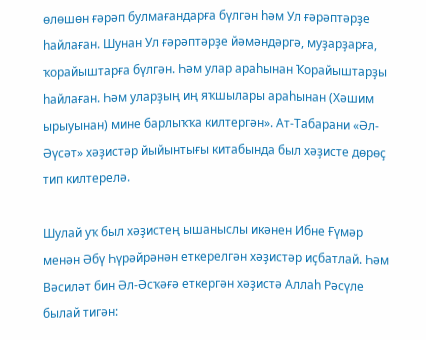өлөшөн ғәрәп булмағандарға бүлгән һәм Ул ғәрәптәрҙе һайлаған. Шунан Ул ғәрәптәрҙе йәмәндәргә, муҙарҙарға, ҡорайыштарға бүлгән. Һәм улар араһынан Ҡорайыштарҙы һайлаған. Һәм уларҙың иң яҡшылары араһынан (Хәшим ырыуынан) мине барлыҡҡа килтергән». Ат-Табарани «Әл-Әүсәт» хәҙистәр йыйынтығы китабында был хәҙисте дөрөҫ тип килтерелә.

Шулай уҡ был хәҙистең ышаныслы икәнен Ибне Ғүмәр менән Әбү Һүрәйрәнән еткерелгән хәҙистәр иҫбатлай. Һәм Вәсиләт бин Әл-Әсҡәғә еткергән хәҙистә Аллаһ Рәсүле былай тигән: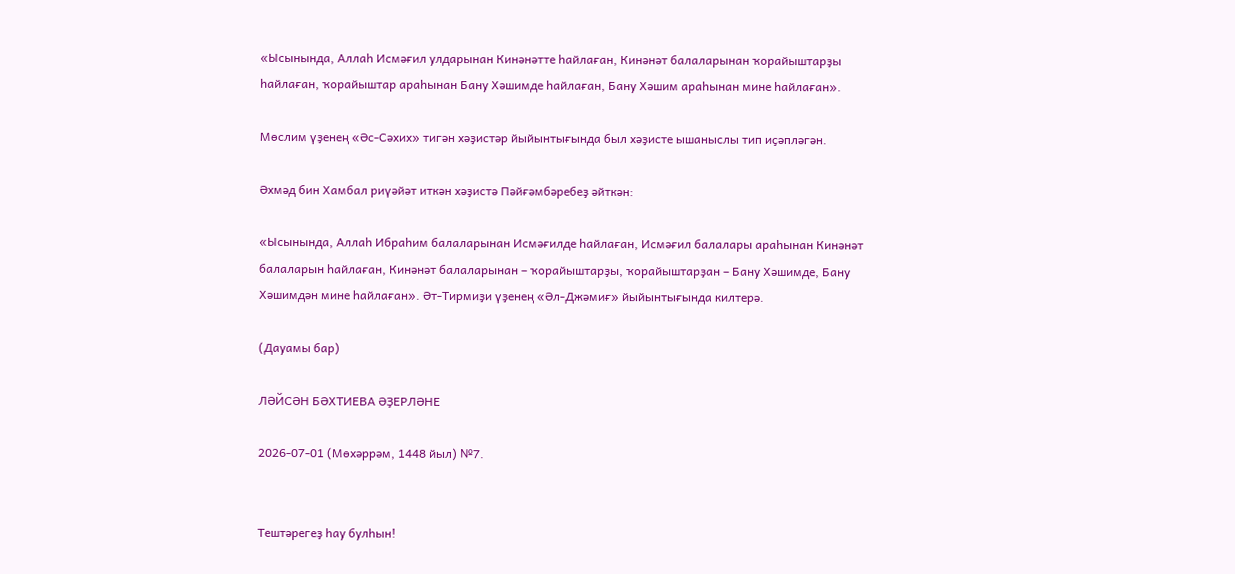«Ысынында, Аллаһ Исмәғил улдарынан Кинәнәтте һайлаған, Кинәнәт балаларынан ҡорайыштарҙы һайлаған, ҡорайыштар араһынан Бану Хәшимде һайлаған, Бану Хәшим араһынан мине һайлаған».

Мөслим үҙенең «Әс-Сәхих» тигән хәҙистәр йыйынтығында был хәҙисте ышаныслы тип иҫәпләгән.

Әхмәд бин Хамбал риүәйәт иткән хәҙистә Пәйғәмбәребеҙ әйткән:

«Ысынында, Аллаһ Ибраһим балаларынан Исмәғилде һайлаған, Исмәғил балалары араһынан Кинәнәт балаларын һайлаған, Кинәнәт балаларынан – ҡорайыштарҙы, ҡорайыштарҙан – Бану Хәшимде, Бану Хәшимдән мине һайлаған». Әт-Тирмиҙи үҙенең «Әл-Джәмиғ» йыйынтығында килтерә.

(Дауамы бар)

ЛӘЙСӘН БӘХТИЕВА ӘҘЕРЛӘНЕ

2026-07-01 (Мөхәррәм, 1448 йыл) №7.


Тештәрегеҙ һау булһын!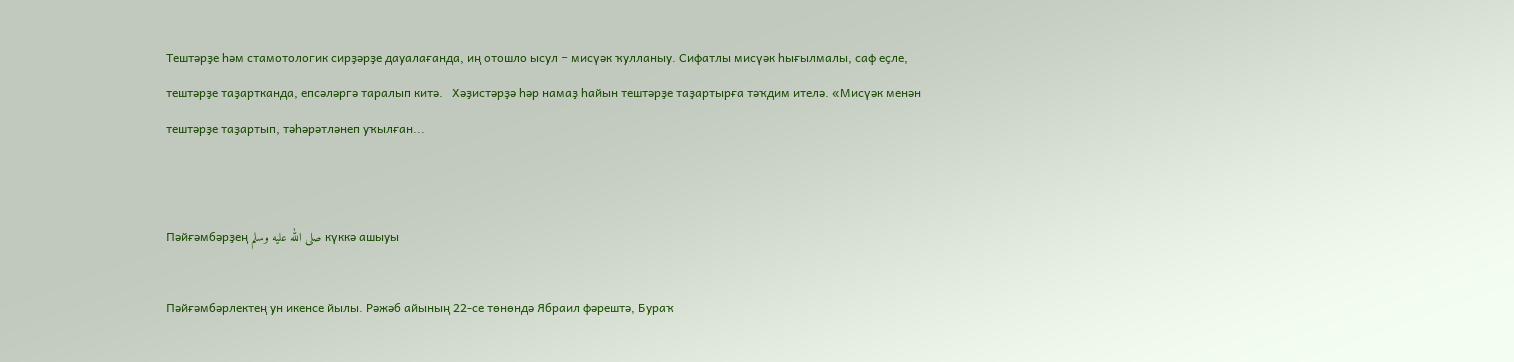Тештәрҙе һәм стамотологик сирҙәрҙе дауалағанда, иң отошло ысул − мисүәк ҡулланыу. Сифатлы мисүәк һығылмалы, саф еҫле, тештәрҙе таҙартканда, епсәләргә таралып китә.   Хәҙистәрҙә һәр намаҙ һайын тештәрҙе таҙартырға тәҡдим ителә. «Мисүәк менән тештәрҙе таҙартып, тәһәрәтләнеп уҡылған...


Пәйғәмбәрҙең صلى الله عليه وسلم күккә ашыуы

Пәйғәмбәрлектең ун икенсе йылы. Рәжәб айының 22-се төнөндә Ябраил фәрештә, Бураҡ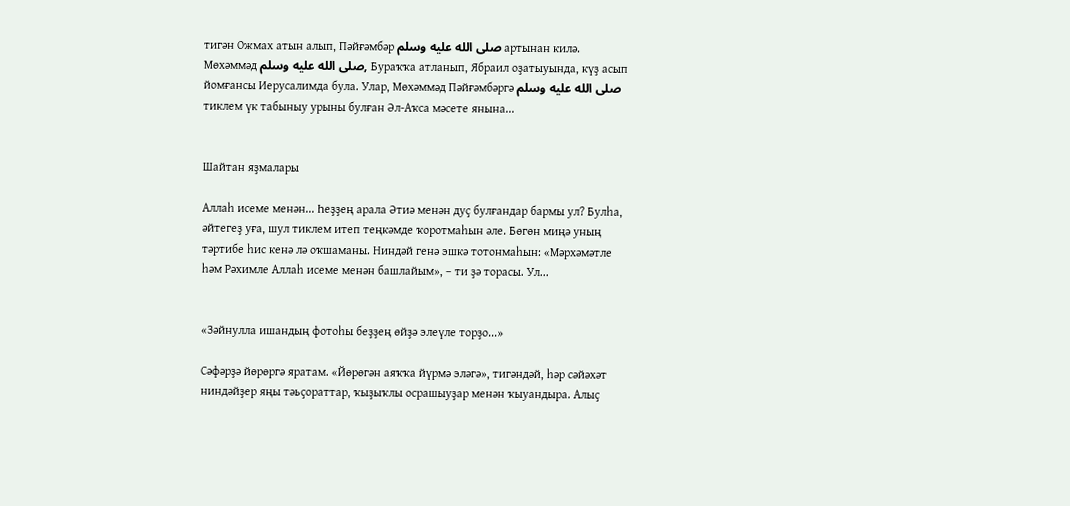тигән Ожмах атын алып, Пәйғәмбәр صلى الله عليه وسلم артынан килә. Мөхәммәд صلى الله عليه وسلم, Бураҡҡа атланып, Ябраил оҙатыуында, күҙ асып йомғансы Иерусалимда була. Улар, Мөхәммәд Пәйғәмбәргә صلى الله عليه وسلم тиклем үк табыныу урыны булған Әл-Аҡса мәсете янына...


Шайтан яҙмалары

Аллаһ исеме менән... Һеҙҙең арала Әтиә менән дуҫ булғандар бармы ул? Булһа, әйтегеҙ уға, шул тиклем итеп теңкәмде ҡоротмаһын әле. Бөгөн миңә уның тәртибе һис кенә лә оҡшаманы. Ниндәй генә эшкә тотонмаһын: «Мәрхәмәтле һәм Рәхимле Аллаһ исеме менән башлайым», – ти ҙә торасы. Ул...


«Зәйнулла ишандың фотоһы беҙҙең өйҙә элеүле торҙо...»

Сәфәрҙә йөрөргә яратам. «Йөрөгән аяҡҡа йүрмә эләгә», тигәндәй, һәр сәйәхәт ниндәйҙер яңы тәьҫораттар, ҡыҙыҡлы осрашыуҙар менән ҡыуандыра. Алыҫ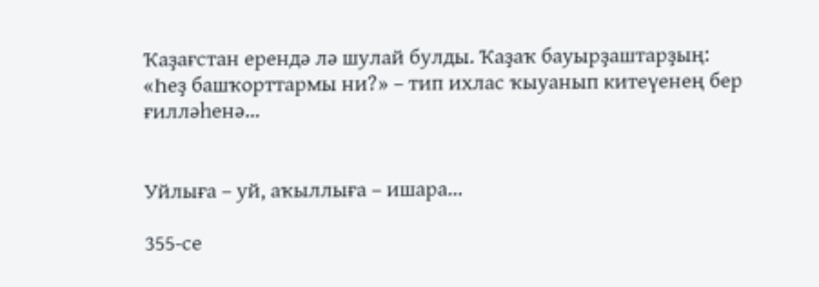Ҡаҙағстан ерендә лә шулай булды. Ҡаҙаҡ бауырҙаштарҙың: «Һеҙ башҡорттармы ни?» – тип ихлас ҡыуанып китеүенең бер ғилләһенә...


Уйлыға – уй, аҡыллыға – ишара...

355-се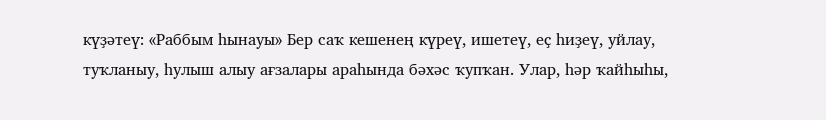күҙәтеү: «Раббым һынауы» Бер саҡ кешенең күреү, ишетеү, еҫ һиҙеү, уйлау, туҡланыу, һулыш алыу ағзалары араһында бәхәс ҡупҡан. Улар, һәр ҡайһыһы,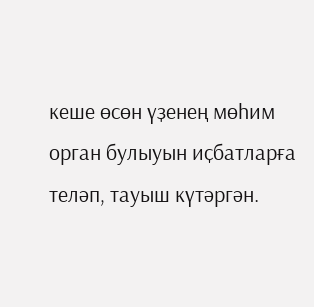кеше өсөн үҙенең мөһим орган булыуын иҫбатларға теләп, тауыш күтәргән.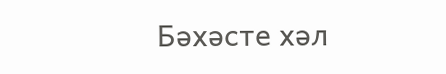Бәхәсте хәл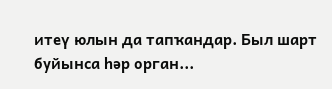итеү юлын да тапҡандар. Был шарт буйынса һәр орган...